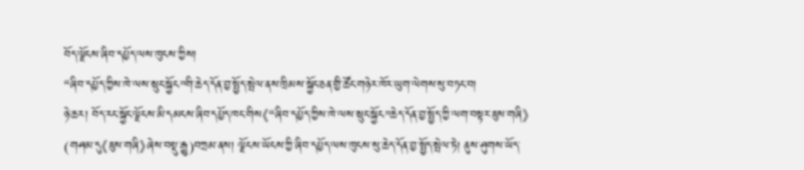བོད་ལྗོངས་ཞིབ་དཔྱོད་ལས་ཁུངས་ཀྱིས།
“ཞིབ་དཔྱོད་ཀྱིས་ཁེ་ལས་སྲུང་སྐྱོང”གི་ཆེད་དོན་བྱ་སྤྱོད་སྤེལ་ནས་ཁྲིམས་སྐྱོང་ཅན་གྱི་ཚོང་གཉེར་ཁོར་ཡུག་ལེགས་སུ་བཏང་བ།
ཉེ་ཆར། བོད་རང་སྐྱོང་ལྗོངས་མི་དམངས་ཞིབ་དཔྱོད་ཁང་གིས《“ཞིབ་དཔྱོད་ཀྱིས་ཁེ་ལས་སྲུང་སྐྱོང”ཆེད་དོན་བྱ་སྤྱོད་ཀྱི་ལག་བསྟར་ཇུས་གཞི》(གཤམ་དུ《ཇུས་གཞི》ཞེས་བསྡུ་རྒྱུ)བཀྲམ་ནས། ལྗོངས་ཡོངས་ཀྱི་ཞིབ་དཔྱོད་ལས་ཁུངས་སུ་ཆེད་དོན་བྱ་སྤྱོད་སྤེལ་ཏེ། ནུས་ཤུགས་ཡོད་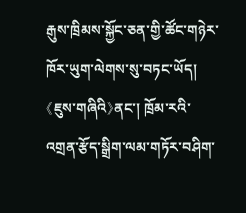རྒུས་ཁྲིམས་སྐྱོང་ཅན་གྱི་ཚོང་གཉེར་ཁོར་ཡུག་ལེགས་སུ་བཏང་ཡོད།
《ཇུས་གཞིའི》ནང་། ཁྲོམ་རའི་འགྲན་རྩོད་སྒྲིག་ལམ་གཏོར་བཤིག་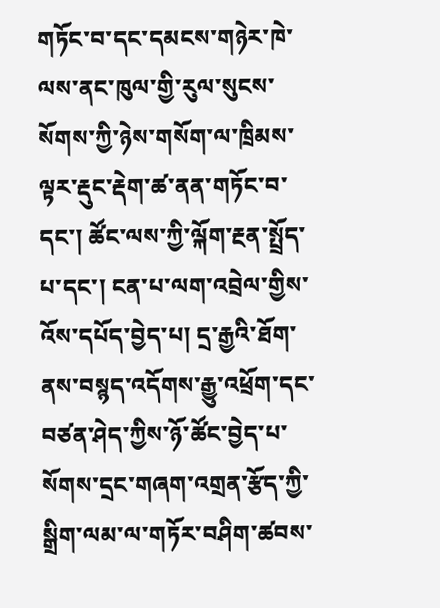གཏོང་བ་དང་དམངས་གཉེར་ཁེ་ལས་ནང་ཁུལ་གྱི་རུལ་སུངས་སོགས་ཀྱི་ཉེས་གསོག་ལ་ཁྲིམས་ལྟར་རྡུང་རྡེག་ཚ་ནན་གཏོང་བ་དང་། ཚོང་ལས་ཀྱི་ལྐོག་རྔན་སྤྲོད་པ་དང་། ངན་པ་ལག་འབྲེལ་གྱིས་འོས་དཔོད་བྱེད་པ། དྲ་རྒྱའི་ཐོག་ནས་བསྙད་འདོགས་རྒྱུ་འཕྲོག་དང་བཙན་ཤེད་ཀྱིས་ཉོ་ཚོང་བྱེད་པ་སོགས་དྲང་གཞག་འགྲན་རྩོད་ཀྱི་སྒྲིག་ལམ་ལ་གཏོར་བཤིག་ཚབས་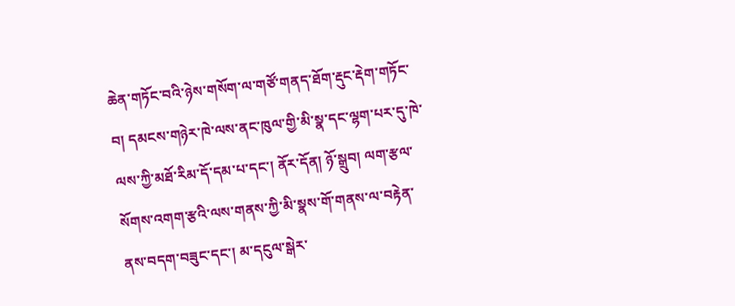ཆེན་གཏོང་བའི་ཉེས་གསོག་ལ་གཙོ་གནད་ཐོག་རྡུང་རྡེག་གཏོང་བ། དམངས་གཉེར་ཁེ་ལས་ནང་ཁུལ་གྱི་མི་སྣ་དང་ལྷག་པར་དུ་ཁེ་ལས་ཀྱི་མཐོ་རིམ་དོ་དམ་པ་དང་། ནོར་དོན། ཉོ་སྒྲུབ། ལག་རྩལ་སོགས་འགག་རྩའི་ལས་གནས་ཀྱི་མི་སྣས་གོ་གནས་ལ་བརྟེན་ནས་བདག་བཟུང་དང་། མ་དངུལ་སྒེར་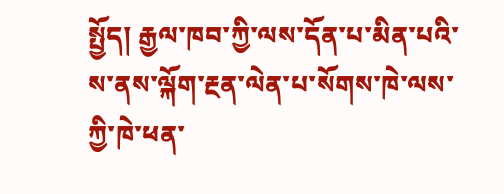སྤྱོད། རྒྱལ་ཁབ་ཀྱི་ལས་དོན་པ་མིན་པའི་ས་ནས་ལྐོག་རྔན་ལེན་པ་སོགས་ཁེ་ལས་ཀྱི་ཁེ་ཕན་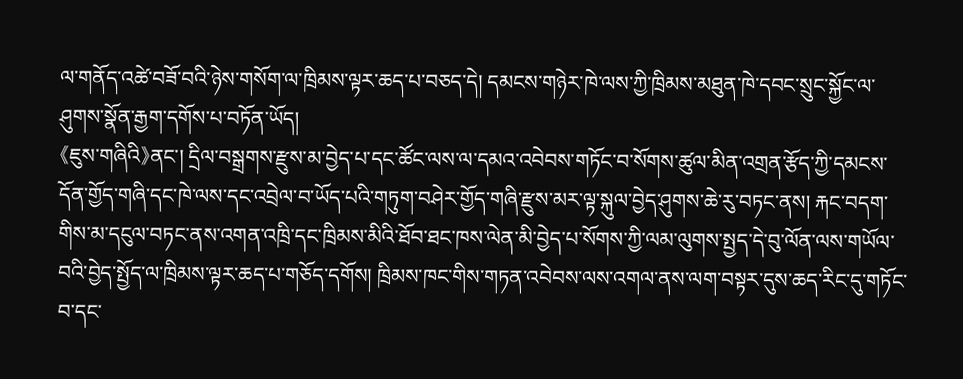ལ་གནོད་འཚེ་བཟོ་བའི་ཉེས་གསོག་ལ་ཁྲིམས་ལྟར་ཆད་པ་བཅད་དེ། དམངས་གཉེར་ཁེ་ལས་ཀྱི་ཁྲིམས་མཐུན་ཁེ་དབང་སྲུང་སྐྱོང་ལ་ཤུགས་སྣོན་རྒྱག་དགོས་པ་བཏོན་ཡོད།
《ཇུས་གཞིའི》ནང་། དྲིལ་བསྒྲགས་རྫུས་མ་བྱེད་པ་དང་ཚོང་ལས་ལ་དམའ་འབེབས་གཏོང་བ་སོགས་ཚུལ་མིན་འགྲན་རྩོད་ཀྱི་དམངས་དོན་གྱོད་གཞི་དང་ཁེ་ལས་དང་འབྲེལ་བ་ཡོད་པའི་གཏུག་བཤེར་གྱོད་གཞི་རྫུས་མར་ལྟ་སྐུལ་བྱེད་ཤུགས་ཆེ་རུ་བཏང་ནས། རྐང་བདག་གིས་མ་དངུལ་བཏང་ནས་འགན་འཁྲི་དང་ཁྲིམས་མིའི་ཐོབ་ཐང་ཁས་ལེན་མི་བྱེད་པ་སོགས་ཀྱི་ལམ་ལུགས་སྤྱད་དེ་བུ་ལོན་ལས་གཡོལ་བའི་བྱེད་སྤྱོད་ལ་ཁྲིམས་ལྟར་ཆད་པ་གཅོད་དགོས། ཁྲིམས་ཁང་གིས་གཏན་འབེབས་ལས་འགལ་ནས་ལག་བསྟར་དུས་ཆད་རིང་དུ་གཏོང་བ་དང་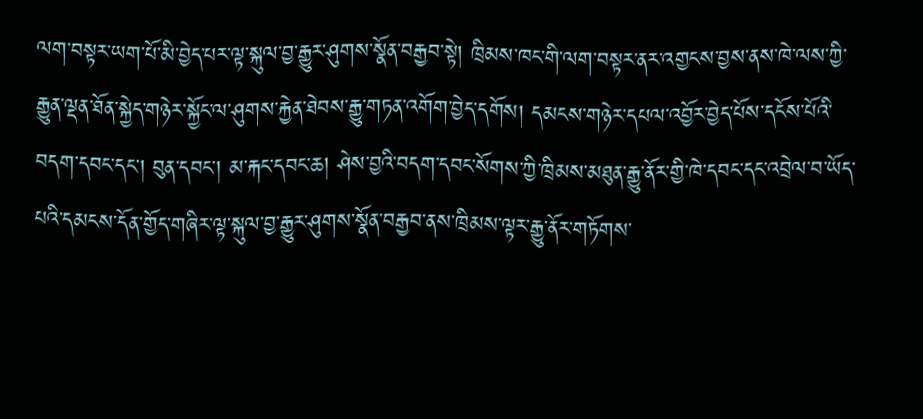ལག་བསྟར་ཡག་པོ་མི་བྱེད་པར་ལྟ་སྐུལ་བྱ་རྒྱུར་ཤུགས་སྣོན་བརྒྱབ་སྟེ། ཁྲིམས་ཁང་གི་ལག་བསྟར་ནར་འགྱངས་བྱས་ནས་ཁེ་ལས་ཀྱི་རྒྱུན་ལྡན་ཐོན་སྐྱེད་གཉེར་སྐྱོང་ལ་ཤུགས་རྐྱེན་ཐེབས་རྒྱུ་གཏན་འགོག་བྱེད་དགོས། དམངས་གཉེར་དཔལ་འབྱོར་བྱེད་པོས་དངོས་པོའི་བདག་དབང་དང་། བུན་དབང་། མ་རྐང་དབང་ཆ། ཤེས་བྱའི་བདག་དབང་སོགས་ཀྱི་ཁྲིམས་མཐུན་རྒྱུ་ནོར་གྱི་ཁེ་དབང་དང་འབྲེལ་བ་ཡོད་པའི་དམངས་དོན་གྱོད་གཞིར་ལྟ་སྐུལ་བྱ་རྒྱུར་ཤུགས་སྣོན་བརྒྱབ་ནས་ཁྲིམས་ལྟར་རྒྱུ་ནོར་གཏོགས་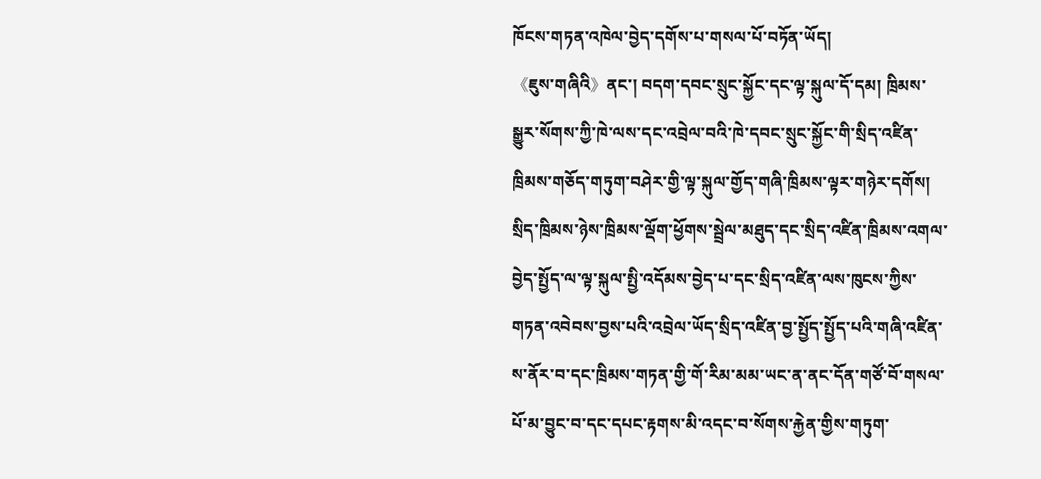ཁོངས་གཏན་འཁེལ་བྱེད་དགོས་པ་གསལ་པོ་བཏོན་ཡོད།
《ཇུས་གཞིའི》ནང་། བདག་དབང་སྲུང་སྐྱོང་དང་ལྟ་སྐུལ་དོ་དམ། ཁྲིམས་སྒྱུར་སོགས་ཀྱི་ཁེ་ལས་དང་འབྲེལ་བའི་ཁེ་དབང་སྲུང་སྐྱོང་གི་སྲིད་འཛིན་ཁྲིམས་གཅོད་གཏུག་བཤེར་གྱི་ལྟ་སྐུལ་གྱོད་གཞི་ཁྲིམས་ལྟར་གཉེར་དགོས། སྲིད་ཁྲིམས་ཉེས་ཁྲིམས་ལྡོག་ཕྱོགས་སྦྲེལ་མཐུད་དང་སྲིད་འཛིན་ཁྲིམས་འགལ་བྱེད་སྤྱོད་ལ་ལྟ་སྐུལ་སྤྱི་འདོམས་བྱེད་པ་དང་སྲིད་འཛིན་ལས་ཁུངས་ཀྱིས་གཏན་འབེབས་བྱས་པའི་འབྲེལ་ཡོད་སྲིད་འཛིན་བྱ་སྤྱོད་སྤྱོད་པའི་གཞི་འཛིན་ས་ནོར་བ་དང་ཁྲིམས་གཏན་གྱི་གོ་རིམ་མམ་ཡང་ན་ནང་དོན་གཙོ་བོ་གསལ་པོ་མ་བྱུང་བ་དང་དཔང་རྟགས་མི་འདང་བ་སོགས་རྐྱེན་གྱིས་གཏུག་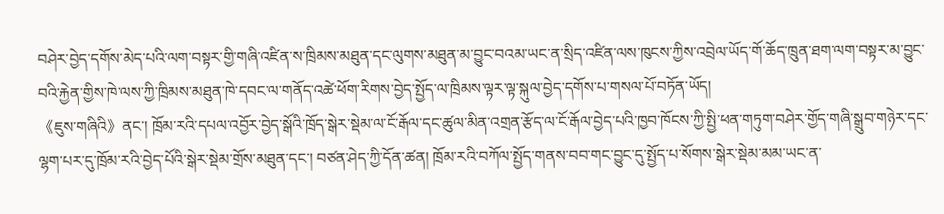བཤེར་བྱེད་དགོས་མེད་པའི་ལག་བསྟར་གྱི་གཞི་འཛིན་ས་ཁྲིམས་མཐུན་དང་ལུགས་མཐུན་མ་བྱུང་བའམ་ཡང་ན་སྲིད་འཛིན་ལས་ཁུངས་ཀྱིས་འབྲེལ་ཡོད་གོ་ཆོད་ཁྲུན་ཐག་ལག་བསྟར་མ་བྱུང་བའི་རྐྱེན་གྱིས་ཁེ་ལས་ཀྱི་ཁྲིམས་མཐུན་ཁེ་དབང་ལ་གནོད་འཚེ་ཕོག་རིགས་བྱེད་སྤྱོད་ལ་ཁྲིམས་ལྟར་ལྟ་སྐུལ་བྱེད་དགོས་པ་གསལ་པོ་བཏོན་ཡོད།
《ཇུས་གཞིའི》ནང་། ཁྲོམ་རའི་དཔལ་འབྱོར་བྱེད་སྒོའི་ཁྲོད་སྒེར་སྡེམ་ལ་ངོ་རྒོལ་དང་ཚུལ་མིན་འགྲན་རྩོད་ལ་ངོ་རྒོལ་བྱེད་པའི་ཁྱབ་ཁོངས་ཀྱི་སྤྱི་ཕན་གཏུག་བཤེར་གྱོད་གཞི་སྒྲུབ་གཉེར་དང་ལྷག་པར་དུ་ཁྲོམ་རའི་བྱེད་པོའི་སྒེར་སྡེམ་གྲོས་མཐུན་དང་། བཙན་ཤེད་ཀྱི་དོན་ཚན། ཁྲོམ་རའི་བཀོལ་སྤྱོད་གནས་བབ་གང་བྱུང་དུ་སྤྱོད་པ་སོགས་སྒེར་སྡེམ་མམ་ཡང་ན་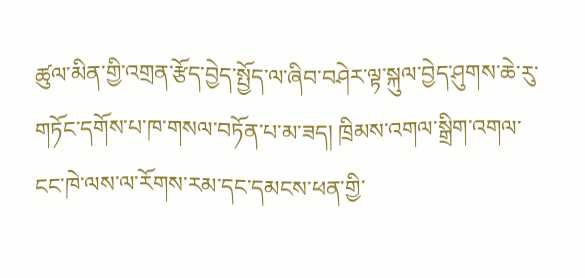ཚུལ་མིན་གྱི་འགྲན་རྩོད་བྱེད་སྤྱོད་ལ་ཞིབ་བཤེར་ལྟ་སྐུལ་བྱེད་ཤུགས་ཆེ་རུ་གཏོང་དགོས་པ་ཁ་གསལ་བཏོན་པ་མ་ཟད། ཁྲིམས་འགལ་སྒྲིག་འགལ་ངང་ཁེ་ལས་ལ་རོགས་རམ་དང་དམངས་ཕན་གྱི་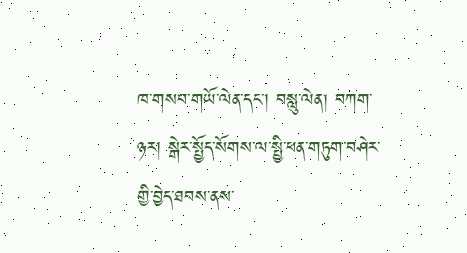ཁ་གསབ་གཡོ་ལེན་དང་། བསླུ་ལེན། བཀག་ཉར། སྒེར་སྤྱོད་སོགས་ལ་སྤྱི་ཕན་གཏུག་བཤེར་གྱི་བྱེད་ཐབས་ནས་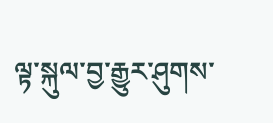ལྟ་སྐུལ་བྱ་རྒྱུར་ཤུགས་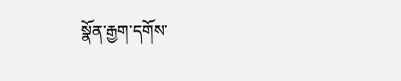སྣོན་རྒྱག་དགོས་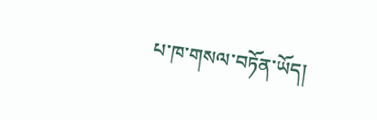པ་ཁ་གསལ་བཏོན་ཡོད།